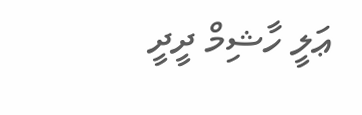ޢަލީ ހާޝިމް ދީދީ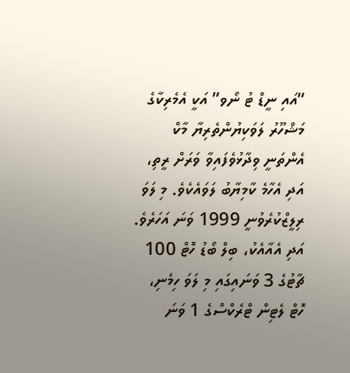“އައި ނީޑް ޓު ނޯވ” އަކީ އެމެރިކާގެ މަޝްހޫރު ލަވަކިޔުންތެރިޔާ މާކް އެންތަނީ ވިދާޅުވެފައިވާ ވަރަށް ރީތި، އަދި އެހާމެ ކާމިޔާބު ލަވައެކެވެ. މި ލަވަ ރިލީޒްކުރެވުނީ 1999 ވަނަ އަހަރެވެ. އަދި އެއާއެކު، ބިލް ބޯޑު ހޮޓް 100 ޗާޓުގެ 3 ވަނައިގައި މި ލަވަ ހިމެނި، ހޮޓް ލެޓިން ޓްރެކްސްގެ 1 ވަނަ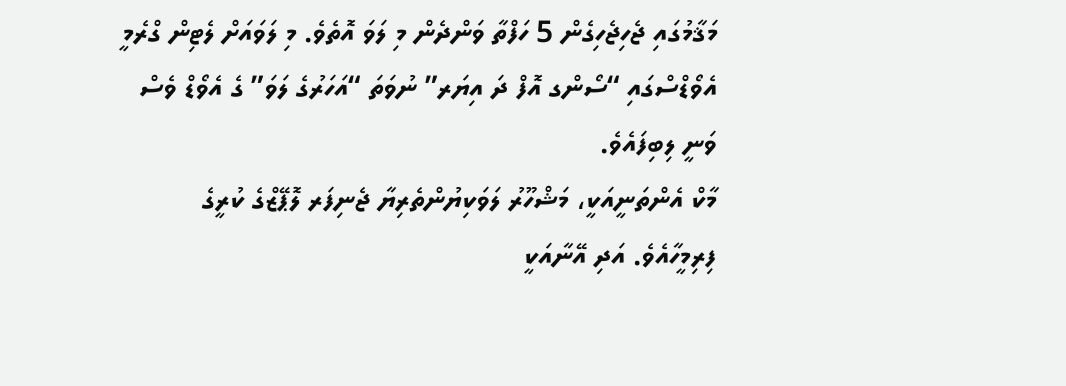މަޤާމުގައި ޖެހިޖެހިގެން 5 ހަފްތާ ވަންދެން މި ލަވަ އޮތެވެ. މި ލަވައަށް ލެޓިން ގްރެމީ އެވޯޑްސްގައި “ސޯންގ އޮފް ދަ އިޔަރ” ނުވަތަ “އަހަރުގެ ލަވަ” ގެ އެވޯޑް ވެސް ވަނީ ލިބިފައެވެ.
މާކް އެންތަނީއަކީ، މަޝްހޫރު ލަވަކިޔުންތެރިޔާ ޖެނިފަރ ލޮޕޭޒްގެ ކުރީގެ ފިރިމީހާއެވެ. އަދި އޭނާއަކީ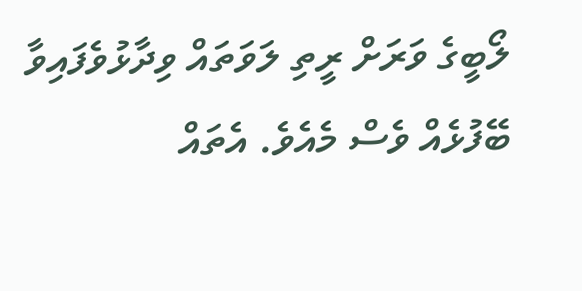ލޯބީގެ ވަރަށް ރީތި ލަވަތައް ވިދާޅުވެފައިވާ ބޭފުޅެއް ވެސް މެއެވެ. އެތައް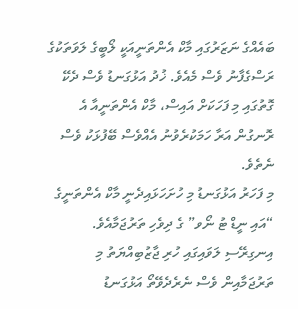ބައެއްގެ ނަޒަރުގައި މާކް އެންތަނީއަކީ ލޯބީގެ ލަވަތަކުގެ ރަސްގެފާނު ވެސް މެއެވެ. ޚުދު އަޅުގަނޑު ވެސް ދެކޭ ގޮތުގައި މި ފަހަކަށް އައިސް، މާކް އެންތަނީއާ އެ ރޮނގުން އަރާ ހަމަކުރެވުނު އެއްވެސް ބޭފުޅަކު ވެސް ނެތެވެ.
މި ފަހަރު އަޅުގަނޑު މި ހުށަހަޅައިދެނީ މާކް އެންތަނީގެ “އައި ނީޑް ޓު ނޯވ” ގެ ދިވެހި ތަރުޖަމާއެވެ. އިނގިރޭސި ލަވައިގައި ހުރި ޖާޒުބިއްޔަތު މި ތަރުޖަމާއިން ވެސް ނެރެދެވޭތޯ އަޅުގަނޑު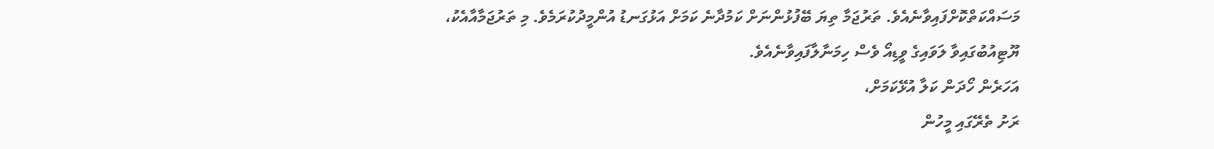މަސައްކަތްކޮށްފައިވާނެއެވެ. ތަރުޖަމާ ތިޔަ ބޭފުޅުންނަށް ކަމުދާނެ ކަމަށް އަޅުގަނޑު އުންމީދުކުރަމެވެ. މި ތަރުޖަމާއާއެކު، ޔޫޓިއުބުގައިވާ ލަވައިގެ ވީޑިއޯ ވެސް ހިމަނާލާފައިވާނެއެވެ.
އަހަރެން ހޯދަން ކަލާ އުޅޭކަމަށް،
ރަށު ތެރޭގައި މީހުން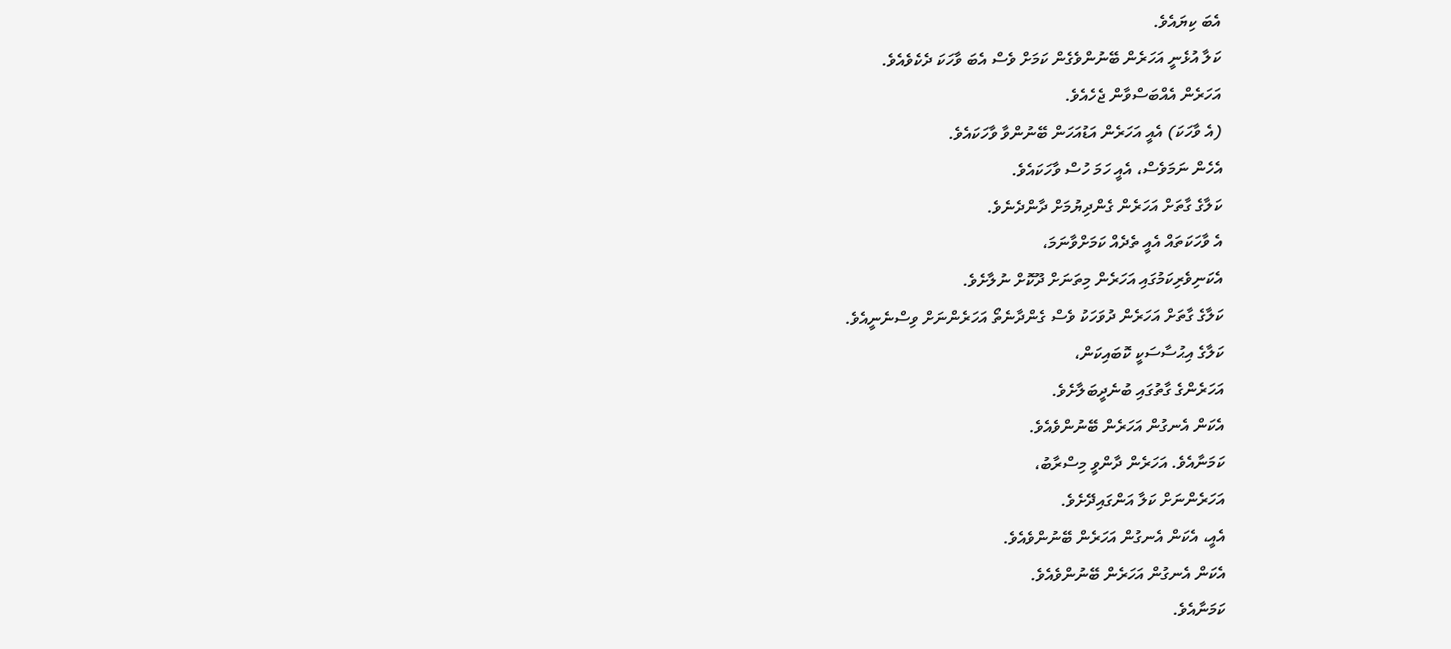އެބަ ކިޔައެވެ.
ކަލާ އުޅެނީ އަހަރެން ބޭނުންވެގެން ކަމަށް ވެސް އެބަ ވާހަކަ ދެކެވެއެވެ.
އަހަރެން އެއްބަސްވާން ޖެހެއެވެ.
(އެ ވާހަކަ) އެއީ އަހަރެން އަޑުއަހަން ބޭނުންވާ ވާހަކައެވެ.
އެހެން ނަމަވެސް، އެއީ ހަމަ ހުސް ވާހަކައެވެ.
ކަލާގެ ގާތަށް އަހަރެން ގެންދިޔުމަށް ދާންދެނެވެ.
އެ ވާހަކަތައް އެއީ ތެދެއް ކަމަށްވާނަމަ،
އެކަނިވެރިކަމުގައި އަހަރެން މިތަނަށް ދޫކޮށް ނުލާށެވެ.
ކަލާގެ ގާތަށް އަހަރެން ދުވަހަކު ވެސް ގެންދާނެތޯ އަހަރެންނަށް ވިސްނެނީއެވެ.
ކަލާގެ އިޙުސާސަކީ ކޮބައިކަން،
އަހަރެންގެ ގާތުގައި ބުނެދީބަލާށެވެ.
އެކަން އެނގުން އަހަރެން ބޭނުންވެއެވެ.
ކަމަނާއެވެ. އަހަރެން ދާންވީ މިސްރާބު،
އަހަރެންނަށް ކަލާ އަންގައިދޭށެވެ.
އެއީ، އެކަން އެނގުން އަހަރެން ބޭނުންވެއެވެ.
އެކަން އެނގުން އަހަރެން ބޭނުންވެއެވެ.
ކަމަނާއެވެ.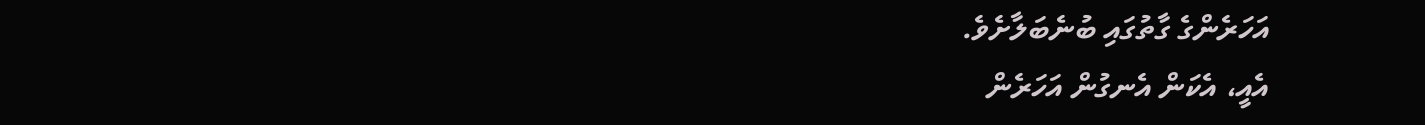އަހަރެންގެ ގާތުގައި ބުނެބަލާށެވެ.
އެއީ، އެކަން އެނގުން އަހަރެން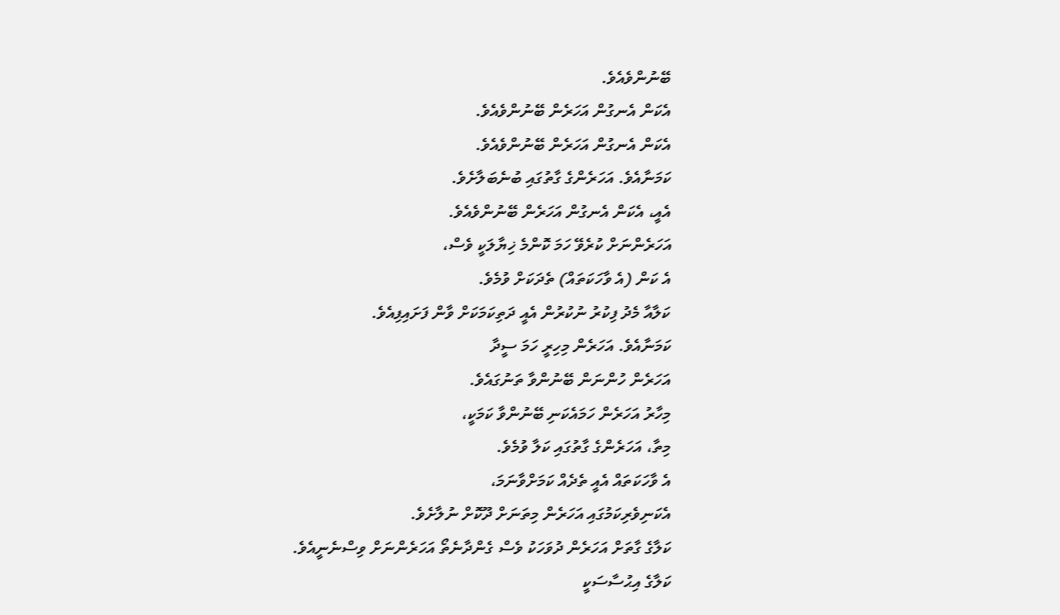ބޭނުންވެއެވެ.
އެކަން އެނގުން އަހަރެން ބޭނުންވެއެވެ.
އެކަން އެނގުން އަހަރެން ބޭނުންވެއެވެ.
ކަމަނާއެވެ. އަހަރެންގެ ގާތުގައި ބުނެބަލާށެވެ.
އެއީ، އެކަން އެނގުން އަހަރެން ބޭނުންވެއެވެ.
އަހަރެންނަށް ކުރެވޭ ހަމަ ކޮންމެ ޚިޔާލަކީ ވެސް،
އެ ކަން (އެ ވާހަކަތައް) ތެދަކަށް ވުމެވެ.
ކަލާއާ މެދު ފިކުރު ނުކުރުން އެއީ ދަތިކަމަކަށް ވާން ފަށައިފިއެވެ.
ކަމަނާއެވެ. އަހަރެން މިހިރީ ހަމަ ސީދާ
އަހަރެން ހުންނަން ބޭނުންވާ ތަނުގައެވެ.
މިހާރު އަހަރެން ހަމައެކަނި ބޭނުންވާ ކަމަކީ،
މިތާ، އަހަރެންގެ ގާތުގައި ކަލާ ވުމެވެ.
އެ ވާހަކަތައް އެއީ ތެދެއް ކަމަށްވާނަމަ،
އެކަނިވެރިކަމުގައި އަހަރެން މިތަނަށް ދޫކޮށް ނުލާށެވެ.
ކަލާގެ ގާތަށް އަހަރެން ދުވަހަކު ވެސް ގެންދާނެތޯ އަހަރެންނަށް ވިސްނެނީއެވެ.
ކަލާގެ އިޙުސާސަކީ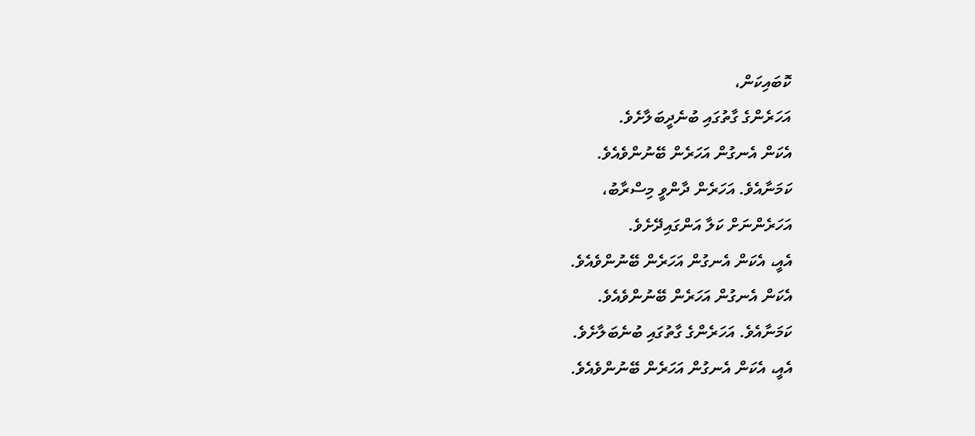ކޮބައިކަން،
އަހަރެންގެ ގާތުގައި ބުނެދީބަލާށެވެ.
އެކަން އެނގުން އަހަރެން ބޭނުންވެއެވެ.
ކަމަނާއެވެ. އަހަރެން ދާންވީ މިސްރާބު،
އަހަރެންނަށް ކަލާ އަންގައިދޭށެވެ.
އެއީ، އެކަން އެނގުން އަހަރެން ބޭނުންވެއެވެ.
އެކަން އެނގުން އަހަރެން ބޭނުންވެއެވެ.
ކަމަނާއެވެ. އަހަރެންގެ ގާތުގައި ބުނެބަލާށެވެ.
އެއީ، އެކަން އެނގުން އަހަރެން ބޭނުންވެއެވެ.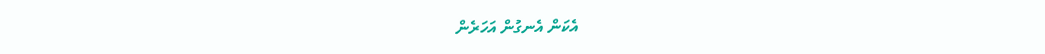އެކަން އެނގުން އަހަރެން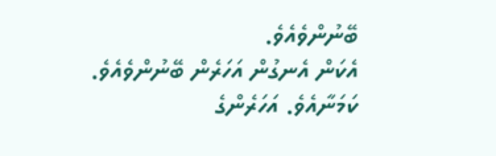ބޭނުންވެއެވެ.
އެކަން އެނގުން އަހަރެން ބޭނުންވެއެވެ.
ކަމަނާއެވެ. އަހަރެންގެ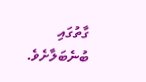ގާތުގައި ބުނެބަލާށެވެ.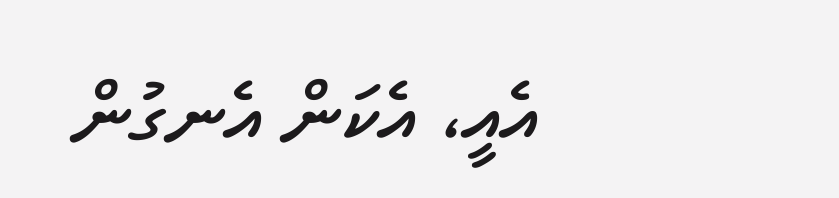އެއީ، އެކަން އެނގުން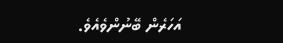އަހަރެން ބޭނުންވެއެވެ.